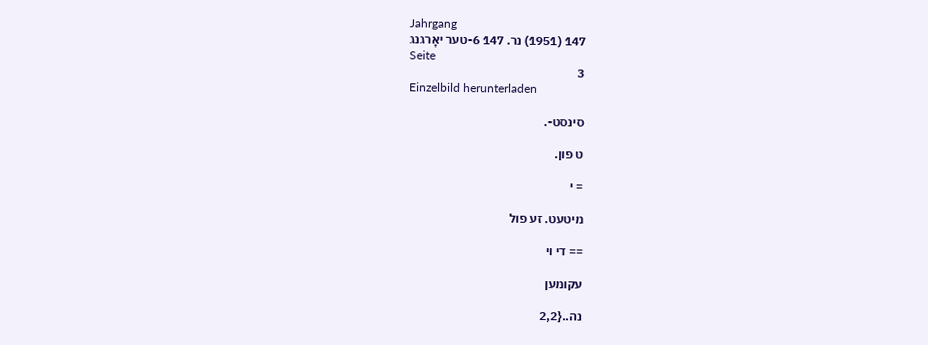Jahrgang
147 (1951) נר. 147 6-טער יאָרגנג
Seite
3
Einzelbild herunterladen

סינסט-.

ט פון.

= י

מיטעט. זע פול

== די וי

עקומען

נה..{2,2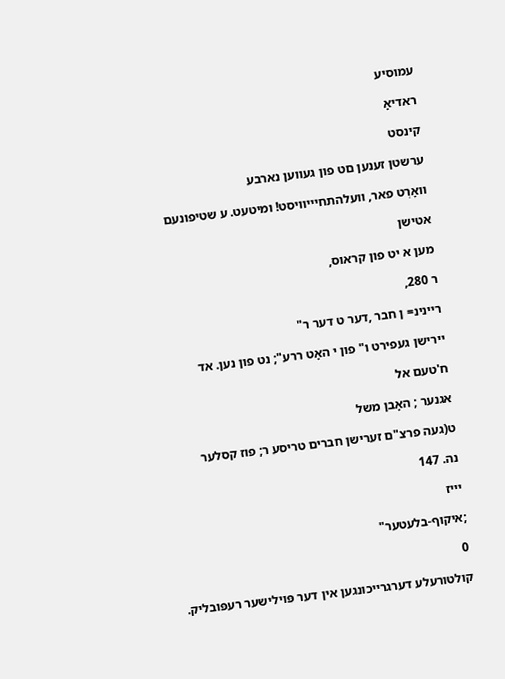עמוסיע

ראדיאָ

קינסט

ערשטן זענען םט פון געווען נארבע

וואָרְט פאר, װעלהתחיייוויסט! ומיטעט. ע שטיפונעם

אטישן

מען א יט פון קראוס,

ר 280,

ריינינ= ן חבר ,דער ט דער ר"

יירישן געפירט ו" פון י האָט ררע"; נט פון נען. אד

ח'טעם אל

אגנער ; האָבן משל

ט(געה פרצ"ם זערישן חברים טריסע ר; פוז קסלער

נה. 147

יייז

;איקוף-בלעטער"

0

קולטורעלע דערגרייכונגען אין דער פּוילישער רעפּובליק.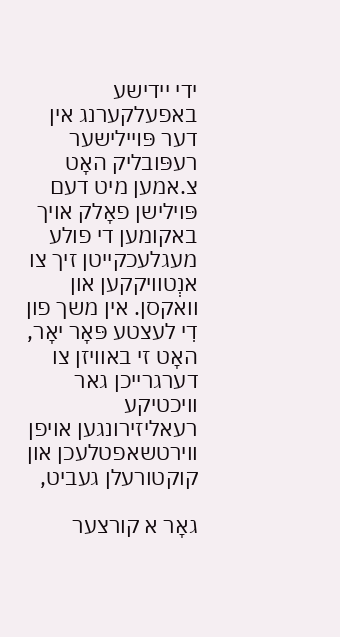ידי יידישע באפעלקערנג אין דער פּױילישער רעפּובליק האָט צ.אמען מיט דעם פּוילישן פאָלק אויך באקומען די פולע מעגלעכקייטן זיך צו אנְטוויקקען און וואקסן. אין משך פון דִי לעצטע פּאָר יאָר, האָט זי באוויזן צו דערגרייכן גאר וויכטיקע רעאליזירונגען אויפן ווירטשאפטלעכן און קוקטורעלן געביט,

גאָר א קורצער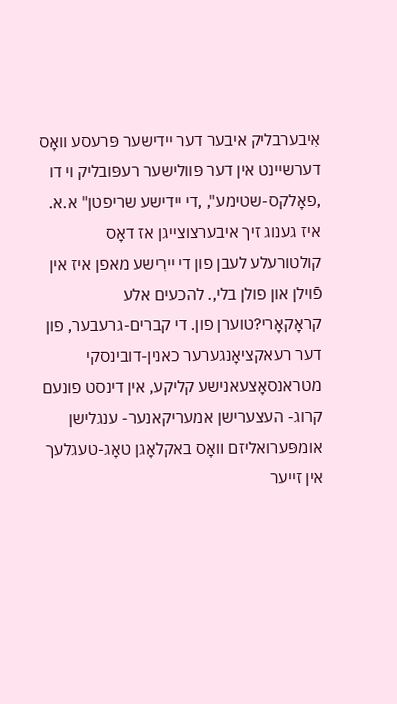אִיבערבליק איבער דער יידישער פּרעסע וואָס דערשיינט אין דער פּוולישער רעפּובליק וי דו ,פאָלקס-שטימע", ,די יידישע שריפטן" א.א. איז גענוג זיך איבערצוצייגן אז דאָס קולטורעלע לעבן פון די יירִישע מאפן איז אין פֿױלן און פולן בלי,. להכעים אלע קראָקאָרי?טוערן פון. די קברים-גרעבער, פון דער רעאקציאָנגערער כאנין-דובינסקי מטראנסאָצעאנישע קליקע, אין דינסט פונעם קרוג- העצערישן אמעריקאנער- ענגלישן אומפּערואליזם װאָס באקלאָגן טאָג-טעגלעך אין זייער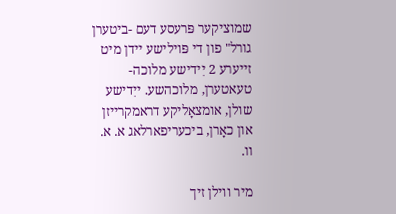שמוציקער פּרעסע דעם -ביטערן גורל" פון די פּוילישע יידן מיט זייערע 2 יִידישע מלוכה-טעאטערן, מלוכהשע. ייִדישע שולן, אומצאָליקע דראמקרייזן און כאָרן, ביכעריפארלאג א. א. וו.

מיר ווילן זיך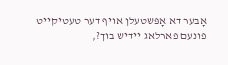אָבער דא אָפּשטעלן אויף דער טעטיקייט פונעם פארלאג יידיש בוך?,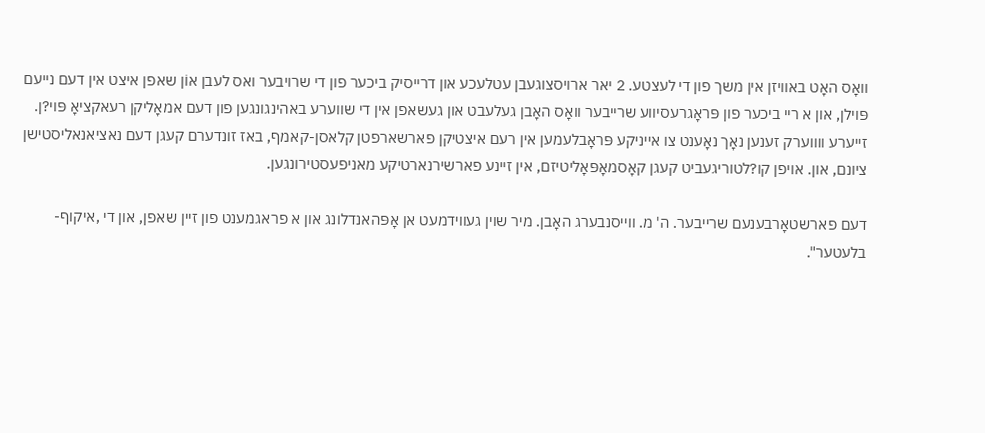וואָס האָט באוויזן אין משך פון די לעצטע. 2 יאר ארויסצוגעבן עטלעכע און דרייסיק ביכער פון די שרויבער ואס לעבן אוֹן שאפן איצט אין דעם נייעם פּוילן, און א ריי ביכער פון פּראָגרעסיווע שרייבער וואָס האָבן געלעבט און געשאפן אין די שווערע באהינגונגען פון דעם אמאָליקן רעאקציאָ פּוי?ן. זייערע וװוערק זענען נאָך נאָענט צו אייניקע פּראָבלעמען אין רעם איצטיקן פארשארפטן קלאסן-קאמף, באז זונדערם קעגן דעם נאציאנאליסטישן ציונם, און. אויפן קו?לטוריגעביט קעגן קאָסמאָפּאָליטיזם, אין זיינע פארשירנארטיקע מאניפעסטירונגען.

דעם פארשטאָרבענעם שרייבער. ה' מ. ווייסנבערג האָבן. מיר שוין געווידמעט אן אָפּהאנדלונג און א פראגמענט פון זיין שאפן, און די ,איקוף-בלעטער".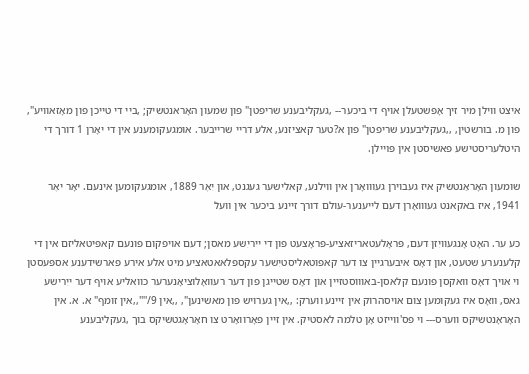איצט ווילן מיר זיך אָפּשטעלן אויף די ביכער-- ,געקליבענע שריפטן" פון שמעון האָראנטשיק; ,ביי די טייכן פון מאָזאוויע", פון מ. בורשטין, ,,געקליבענע שריפטן" פון א?טער קאציזנע, אלע דריי שרייבער. אומגעקומענע אין די יאָרן 1 דורך די היטלעריסטישע פאשיסטן אין פּױילן.

שומעון האָראַנטשיק איז געבוירן געװואָרן אין ווילנע, קאלישער געגנט, און יִאֶר 1889, אומגעקומען אינעם. יאָר יאֶר 1941, איז באקאנט געװואָרן דעם לייענער-עולם דורך זיינע ביכער אין װעלֿ

כע ער. האָט אָנגעוויִזן דעם, פּראָלעטאריזאציע-פּראָצעט פון די ייריִשע מאסן; דעם אויפקום פונעם קאפּיטאליזם אין די קלענערע שטעט, און דאָס איבערגיין צו דער קאפוטאליסטיִשער עקספּלאאטאציע מיט אלע אירע פארשידענע אספּעסטן וי אויך דאָס וואקסן פונעם קלאסן-באוווסטזיין און דאָס שטייגן פון דער רעוואָלוציאָנערער כוואליע אויף דער ייִרישע גאס, װאָס איז געקומען צום אויסהרוק אין זיינע ווערק: ,,אין גערויש פון מאשינען", ,,אין 9/'"',,אין זומף" א. א. אין האָראָנטשיקס ווערס--- וי פס'ווייזט אָן טלמה לאסטיק. אין זיין פאָרוואָרט צו חאָראָגטשיקס בוך ,געקליבענע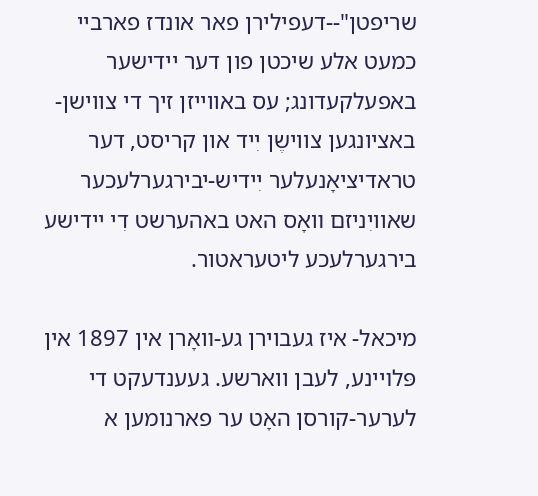שריפטן"--דעפילירן פאר אונדז פארביי כמעט אלע שיכטן פון דער יידישער באפעלקעדונג; עס באווייזן זיך די צווישן-באציונגען צווישֶן יִיד און קריסט, דער טראדיציאָנעלער יִידיש-יבירגערלעכער שאוויִניזם װאָס האט באהערשט דִי יידישע בירגערלעכע ליטעראטור.

מיכאל- איז געבוירן גע-װאָרן אין 1897 אין פּלױינע, לעבן ווארשע. געענדעקט די לערער-קורסן האָט ער פארנומען א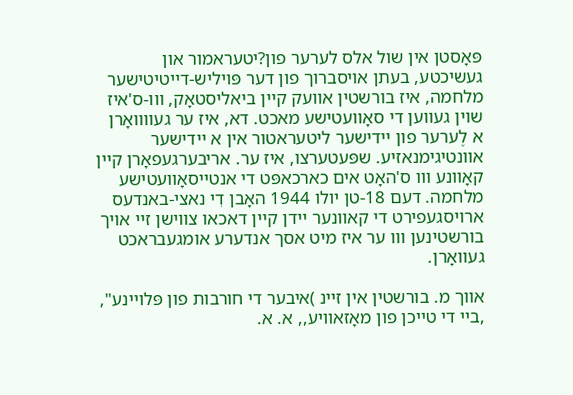פּאָסטן אין שול אלס לערער פון?יטעראמור און געשיכטע, בעתן אויסברוך פון דער פּויליש-דייטיטישער מלחמה, איז בורשטין אוועק קיין ביאליסטאָק, ווו-ס'איז שוין געווען די סאָוועטישע מאכט. דא, איז ער געוװואָרן א לֶערער פון יידישער ליטעראטור אין א יידישער אוונטיגימנאזיע. שפּעטערצו, איז ער. אריבערגעפאָרן קיין קאָוונע ווו ס'האָט אים כארכאפּט די אנטייסאָוועטישע מלחמה. דעם 18-טן יולו 1944 האָבן דִי נאצי-באנדעס ארויסגעפירט די קאוונער יידן קיין דאכאו צווישן זיי אויך בורשטינען ווו ער איז מיט אסך אנדערע אומגעבראכט געוואָרן.

אווך מ. בורשטין אין זיינ )איבער די חורבות פון פּלױינע", ,ביי די טייכן פון מאָזאוויע,, א. א.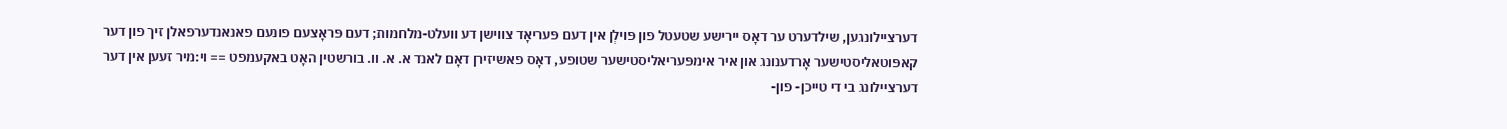דערציילונגען, שילדערט ער דאָס יירישע שטעטל פון פּוילְן אין דעם פּעריאָד צווישן דע וועלט-מלחמות; דעם פּראָצעם פונעם פאנאנדערפאלן זיך פון דער קאפּוטאליסטישער אָרדענונג און איר אימפּעריאליסטישער שטופע, דאָס פאשיזירן דאָם לאנד א. א. וו. בורשטין האָט באקעמפט == וי:מיר זעען אין דער דערציילונג בי די טייכן- פון-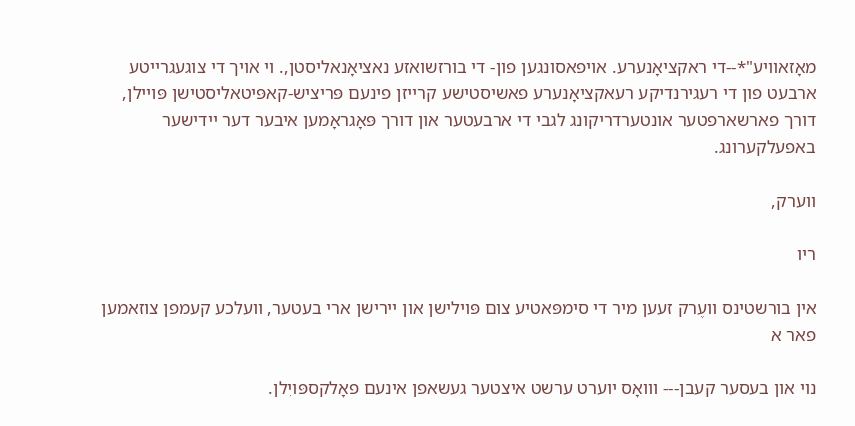מאָזאוויע"*--די ראקציאָנערע. אויפאסונגען פון- די בורזשואזע נאציאָנאליסטן,. וי אויך די צוגעגרייטע ארבעט פון די רעגירנדיקע רעאקציאָנערע פאשיסטישע קרייזן פינעם פּריציש-קאפּיטאליסטישן פּױילן, דורך פארשארפטער אונטערדריקונג לגבי די ארבעטער און דורך פּאָגראָמען איבער דער יידישער באפעלקערונג.

ווערק,

ריו

אין בורשטינס וועֶרק זעען מיר די סימפּאטיע צום פּוילישן און יירישן ארי בעטער, וועלכע קעמפן צוזאמען פאר א

נוי און בעסער קעבן--- װואָס יוערט ערשט איצטער געשאפן אינעם פאָלקספּויִלן.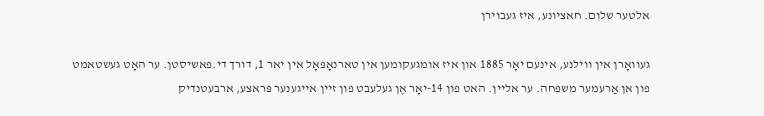אלטער שלוִם. חאציונע, איז געבוירן

געוואָרן אין ווילנע, אינעם יאָר 1885 און איז אומגעקומען אין טארנאָפּאָל אין יאר 1, דורך די.פאשיסטן. ער האָט געשטאמט פון אן אַרעמער משפּחה. ער אליין. האט פון 14-יאָר אֶן געלעבט פון זיין אייגענער פּראצע, ארבעטנדיק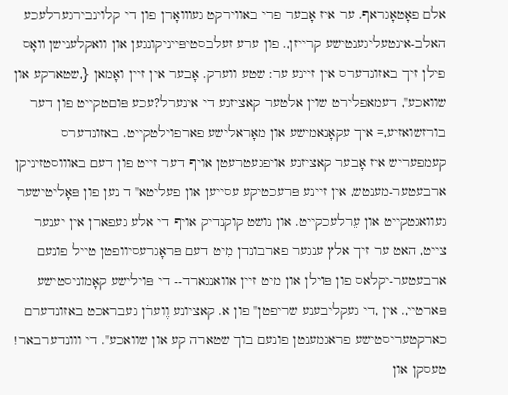אלם פאָטאָגראף. ער איז אָבער פרי באווירקט געװואָרן פון די קלוינבירגערלעכע האלב-אינטעליגענטישע קרייזן,. פון ערע זעלבסטיפּייניקונגען און וואקלענישן װאָס פילן זיך באזונדערס אין זיינע ער: שטע ווערק. אָבער אין זיין ואָמאן {,שטארקע און שוואכע", דעמאפלירט שוין אלטער קאציזנע די אינערל?עכע פּוםטקייט פון דער בורזשואזיע,= איך עקאָנאמישע און מאָראלישע פארפוילטקייט. באזונדערס קעמפעריש איז אָבער קאציזנע אויפגעטרעטן אויף דער זייט פון דעם באוווסטזיניקן ארבעטער-מענטש, אין זיינע פּרעכטיקע עסייען און פעליטא" ד נען פון פּאָליטישער געוואגטקייט און עֵרלעכקייט. און נושט קוקנדיק אויף די אלע געפארן אין יענער צייט, האט ער זיך אלץ ענגער פארבונדן מִיט דעם פּראָגרעסיוופטן טייל פונעם ארבעטער-יקלאס פון פּױלן און מיט זיין אוואנגארד-- די פּוילישע קאָמוניסטישע פּארטיי,. אין ,די געקליבענע שריפטן" פון א. קאציונע וֶוערֹן געבראכט באזונדערם כארקטעריסטישע פראגמענטן פונעם בוך שטארה קע און שוואכע". די ווונדערבאר! טעסקן און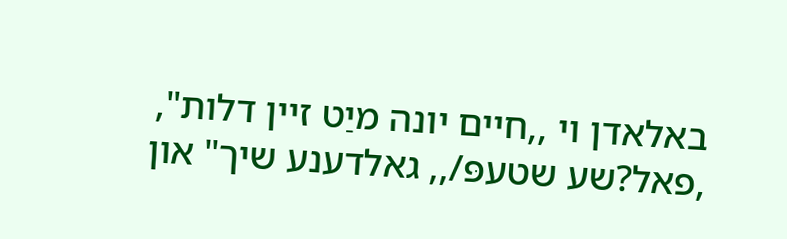באלאדן וי ,,חיים יונה מיַט זיין דלות", ,פאל?שע שטעפּ/,, גאלדענע שיך" און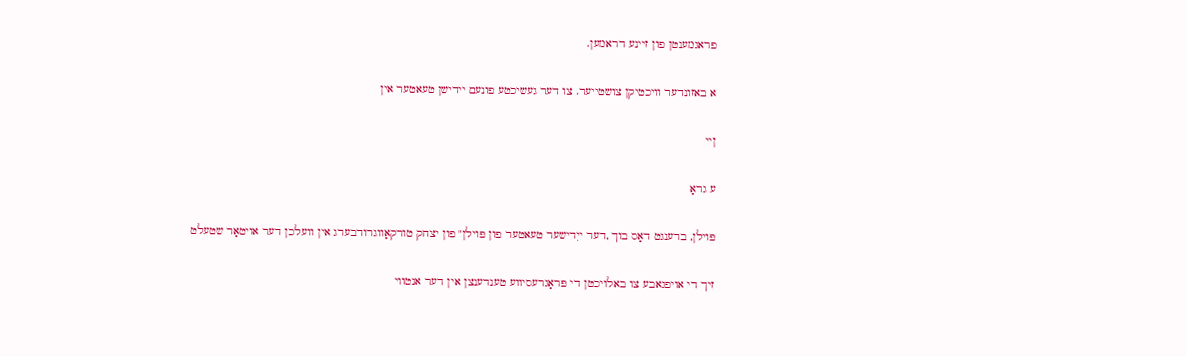פראגמענטן פון זיינע דראמען.

א באזונדער וויכטיקן צושטייער. צו דער געשיכטע פונעם יידישן טעאטער אין

ןיי

ע גראָ

פּױלן, ברענגט דאָס בוך ,דער ייִדישער טעאטער פון פּוילן" פון יצחק טורקאָווגרודבערג אין וועלכן דער אויטאָר שטעלט

זיך די אויפגאבע צו באלויכטן די פּראָגרעסיווע טענדענצן אין דער אנטווי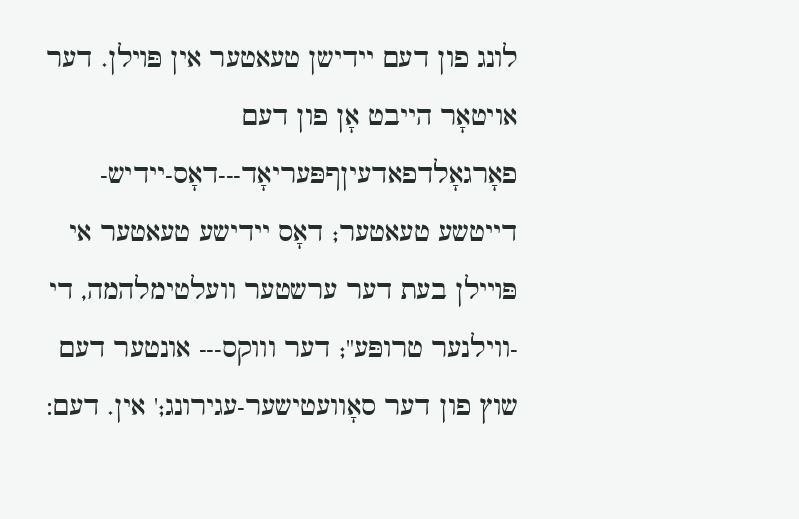לונג פון דעם יידישן טעאטער אין פּױלן. דער אויטאָר הייבט אָן פון דעם פאָרגאָלדפאדעיןףפּעריאָד---דאָס-יידיש-דייטשע טעאטער; דאָס יידישע טעאטער אי פּױילן בעת דער ערשטער וועלטימלהמה, די -ווילנער טרופּע"; דער וווקס--- אונטער דעם שוץ פון דער סאָוועטישער-עגירונג;' אין. דעם: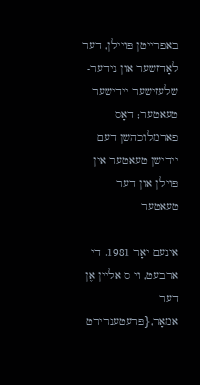באפרייטן פּױילן, דער לאָדזשער און נידער-שלעזישער יידישער טעאטער; דאָס פארמלוכהשן דעם יידישן טעאטער אין פּוילן און דער טעאטער

אינעם יאָר 1981. די ארבעט, וי ס אליין אֶן דער אמאָר,{פּרעטענרירט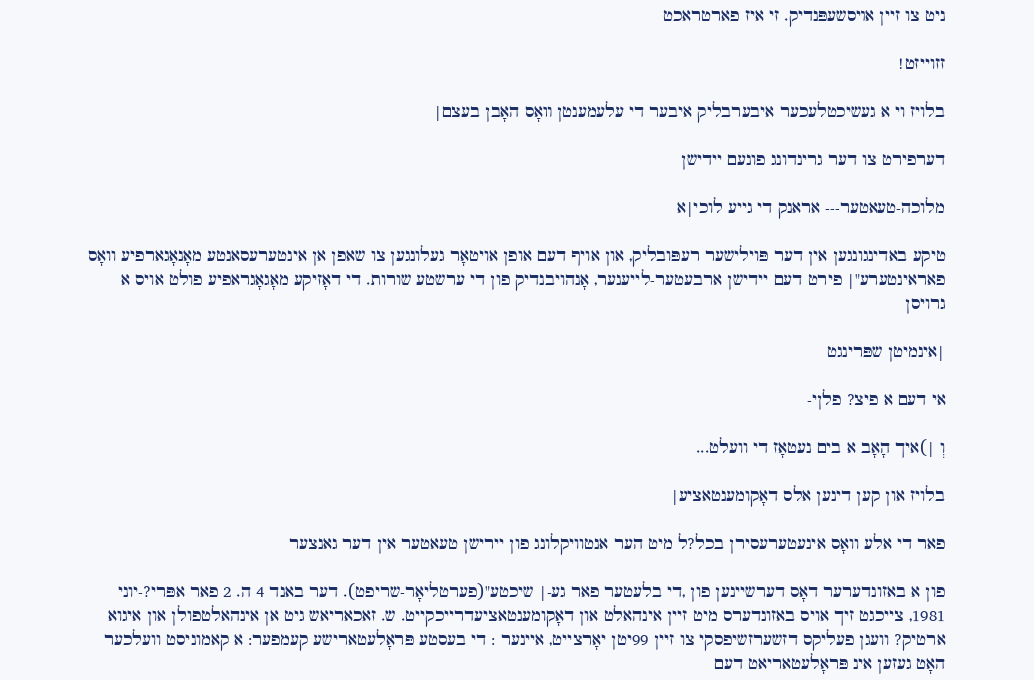ניט צו זיין אױסשעפּנדיק. זי איז פארטראכט

זזוייזט!

בלויז וי א געשיכטלעכער איבערבליק איבער די עלעמענטן װאָס האָבן בעצם|

דערפירט צו דער גרינדונג פונעם יידישן

מלוכה-טעאטער--- אראנק די גייע לוכי|א

טיקע באדינגונגען אין דער פּוילישער רעפּובליק, און אויף דעם אופן אויטאָר געלונגען צו שאפן אן אינטערעסאנטע מאָנאָגארפיע וואָס פאראינטערע"| פירט דעם יידישן ארבעטער-לייענער, אָנהויבנדיק פון די ערשטע שורות. די דאָזיקע מאָגאָגראפיע פולט אויס א גרויסן

|אינמיטן שפּרינגט

אי דעם א פיצ? פלןי-

וְ |)איך הָאָב א בים נעטאָז די וועלט...

בלויז און קען דינען אלס דאָקומענטאציע|

פאר די אלע וואָס אינעטערעסירן בכל?ל מיט הער אנטוויקלונג פון יירישן טעאטער אין דער גאנצער

פון א באזונדערער דאָס דערשיינען פון ,די בלעטער פאר גע-| שיכטע"(פערטליאָר-שריפט). דער באנד 4 ה. 2 פאר אפּרי?-יוני 1981, צייכגט זיך אויס באזונדערס מיט זיין אינהאלט און דאָקומענטאציעדרייכקייט. ש. זאכאריאש גיט אן אינהאלטפולן און איגוא ארטיק? וועגן פעליקס דזשערזשיפסקי צו זיין 99יטן יאָרצייט, איינער : די בעסטע פּראָלעטארישע קעמפער: א קאמוניסט וועלכער האָט געזען אינ פּראָלעטאריאט דעם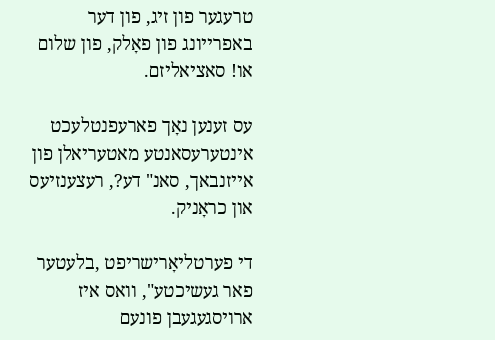טרעגער פון זיג, פון דער באפרייונג פון פאָלק, פון שלום או! סאציאליזם.

עס זענען נאָך פארעפנטלעכט אינטערעסאנטע מאטעריאלן פון אייזנבאך, סאנ" דע?, רעצענזיעס און כראָניק.

די פערטליאָרישריפט ,בלעטער פאר געשיכטע", וואס איז ארויסגעגעבן פונעם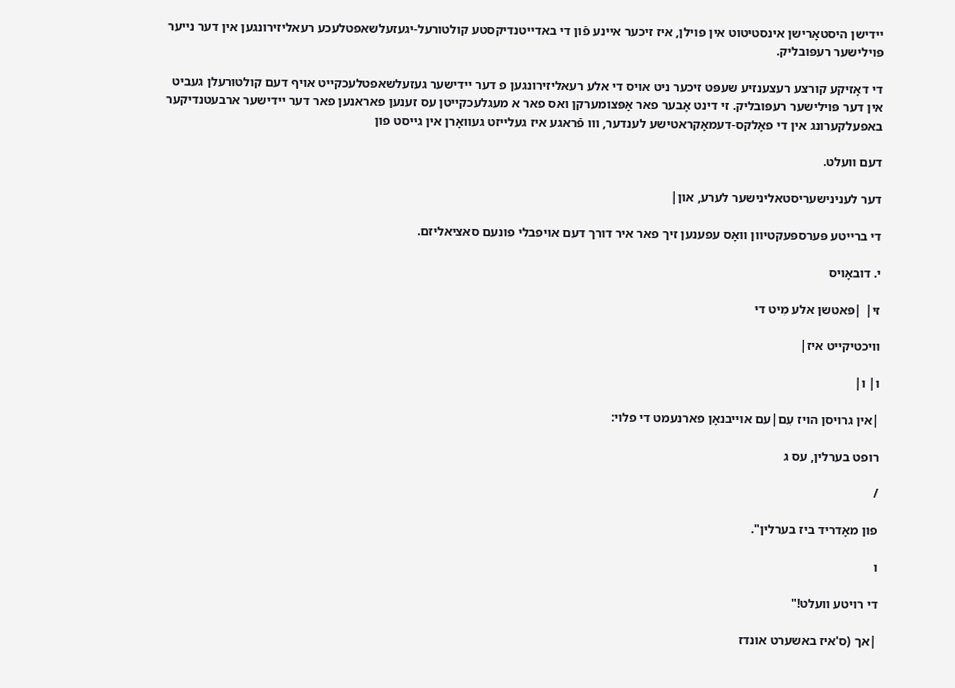יידישן היסטאָרישן אינסטיטוט אין פּױלן, איז זיכער איינע פֿון די באדייטנדיקסטע קולטורעל-יגעזעלשאפטלעכע רעאליזירונגען אין דער נייער פּוילישער רעפּובליק.

די דאָזיקע קורצע רעצענזיע שעפּט זיכער ניט אויס די אלע רעאליזירונגען פ דער יידישער געזעלשאפטלעכקייט אויף דעם קולטורעלן געביט אין דער פּוילישער רעפּובליק. זי דינט אָבער פאר אָפּצומערקן ואס פאר א מעגלעכקייטן עס זענען פאראנען פאר דער יידישער ארבעטנדיקער באפעלקערונג אין די פאָלקס-דעמאָקראטישע לענדער, ווו פֿראגע איז געלייזט געװאָרן אין גייסט פון

דעם וועלט.

דער לענינישעריסטאלינישער לערע, און|

די ברייטע פּערספּעקטיוון וואָס עפענען זיך פאר איר דורך דעם אויפבלי פונעם סאציאליזם.

י. דובאָויס

זי| |פּאטשן אלע מִיט די

וויכטיקייט איז|

ו| ו|

|אין גרויסן הויז עִם|עם אױיבנאָן פארנעמט די פלוי:

רופט בערלין, עס ג

/

פון מאָדריד ביז בערלין".

ו

די רויטע וועלט!"

|אך (ס'איז באשערט אונדז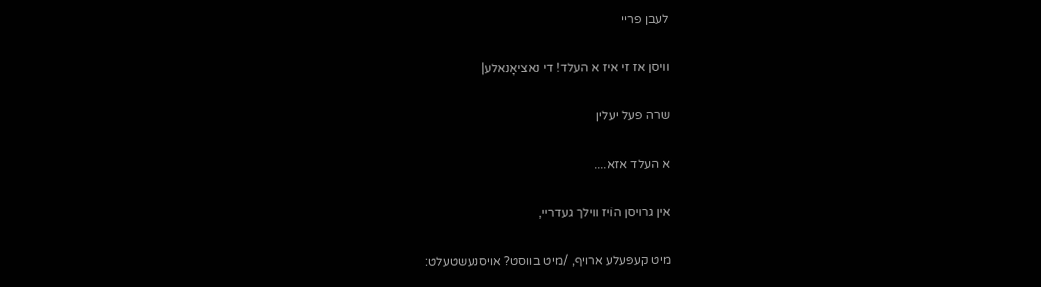לעבן פריי

וויסן אז זי איז א העלד! די נאציאָנאלע|

שרה פעל יעלין

א העלד אזא....

אין גרויסן הוֹיז ווילך געדריי,

מיט קעפּעלע ארויף, /מיט בווסט? אויסנעשטעלט: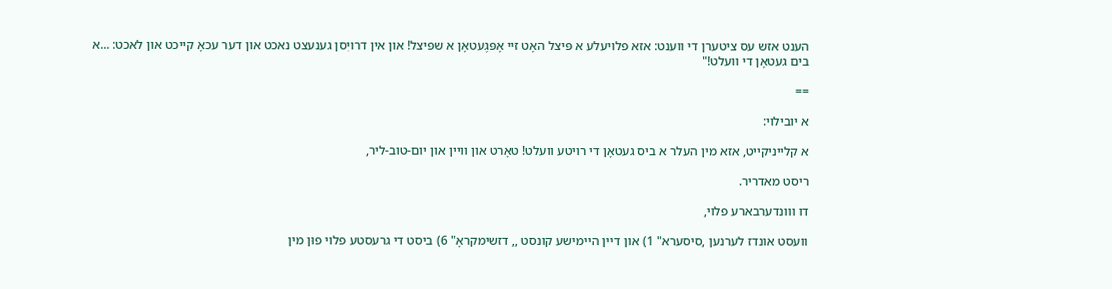הענט אזש עס ציטערן די ווענט: אזא פלויעלע א פּיצל האָט זיי אָפּגֶעטאָן א שפּיצל! און אין דרויִסן גענעצט נאכט און דער עכאָ קייכט און לאכט: ...א בים געטאָן די וועלט!"

==

א יובילוי:

א קלייניקייט, אזא מין העלר א ביס געטאָן די רויטע וועלט! טאָרט און וויין און יום-טוב-ליר,

ריסט מאדריר.

דו ווונדערבארע פלוי,

וועסט אונדז לערנען ,סיסערא" 1) און דיין היימישע קונסט ,, דזשימקראָ" 6) ביסט די גרעסטע פלוי פוּן מין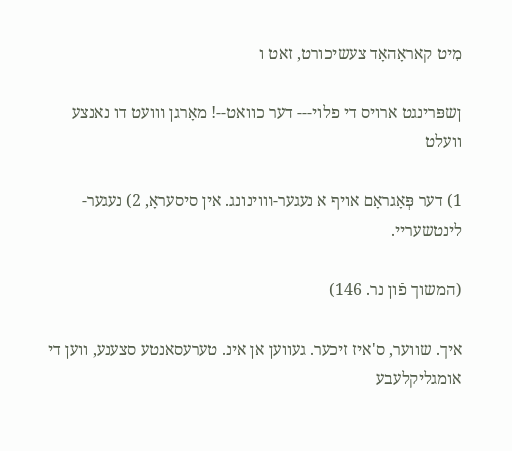מִיט קאראָהאָד צעשיכורט, זאט ו

ןשפּרינגט ארויס די פלוי--- דער כוואט--! מאָרגן װועט דו נאנצע וועלט

1) דער פְּאָגראָם אויף א נעגער-װוינונג. אין סיסעראָ, 2) נעגער-לינטשעריי.

(המשוך פֿון נר. 146)

איך. שווער, ס'איז זיכער. געווען אן אינ. טערעסאנטע סצענע, ווען די אומגליקלעבע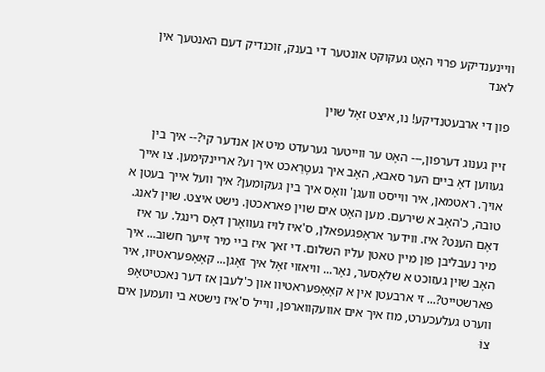וויינענדיקע פרוי האָט געקוקט אונטער די בענק, זוכנדיק דעם האנטעך אין לאנד

פון די ארבעטנדיקע! נו, איצט זאָל שוין

זיין גענוג דערפון,--- האָט ער ווייטער גערעדט מיט אן אנדער קי?-- איך בין געווען דאָ ביים הער סאבא, האָב איך געטָרַאכט איך וע? אריינקימען. צו אייך אויך. ראטמאן, איר ווייסט וועגן' װאָס איך בין געקומען? איך וועל אייך בעטן א טובה, כ'האָב א שירעם. מען האָט אים שוין פאראכטן. נישט איצט. שוין לאנג. דאָם הענט? איז. ווידער אראָפּגעפאלן, ס'איז לויז געװאָרן דאָס רינגל. ער איז מיר נעבליבן פון מיין טאטן עליו השלום. די זאך איז ביי מיר זייער חשוב... איך האָב שוין געזוכט א שלאָסער, נאָר... וויאזוי זאָל איך זאָגן... קאָאָפּעראטיוו, איר פארשטייט?... זי ארבעטן אין א קאָאָפּעראטיוו און כ'לעבן אז דער נאכטיטאָפּ ווערט געלעכערט, מוז איך אים אוועקווארפן, ווייל ס'איז נישטא בי וועמען אים צוֹּ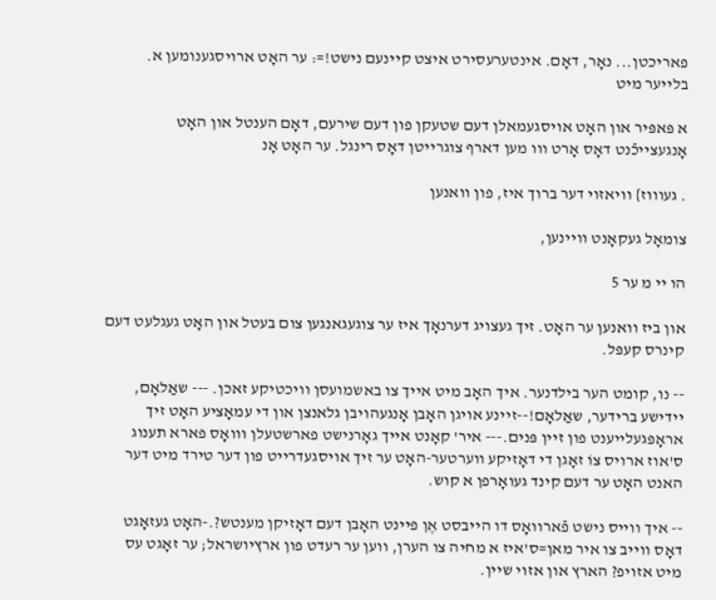פאריכטן... נאָר, דאָם. אינטערעסירט איצט קיינעם נישט!=: ער האָט ארויסגענומען א. בלייער מיט

א פּאפּיר און האָט אויסגעמאלן דעם שטעקן פון דעם שירעם, דאָם הענטל און האָט אָנגעצייכֿנט דאָס אָרט ווו מען דארף צוגרייטן דאָס רינגל. ער האָט אָנ

. געוווז} וויאזוי דער ברוך איז, פון וואנען

צומאָל געקאָנט וויינען,

הו ײ מ ער 5

און ביז וואנען ער האָט. זיך געצויג דערנאָך איז ער צוגעגאנגען צום בעטל און האָט געגלעט דעם קינרס קעפּל.

-- נו, קומט הער בילדנער. איך האָב מיט אייך צו באשמועסן וויכטיקע זאכן. --- שאַלאָם, יידישע ברידער, שאַלאָם!--זיינע אויגן האָבן אָנגעהויבן גלאנצן און די עמאָציע האָט זיך אראָפּגעלייענט פון זיין פּנים.--- איר' קאָנט אייך גאָרנישט פארשטעלן װואָס פארא תענוג ס'אוז ארויס צוֹ זאָגן די דאָזיקע ווערטער-האָט ער זיך אויסגעדרייט פון דער טירד מיט דער האנט האָט ער דעם קינד געואָרפן א קוש.

-- איך ווייס נישט פֿארוואָס דו הייבסט אֶן פיינט האָבן דעם דאָזיקן מענטש?.-האָט געזאָגט דאָס ווייב צו איר מאן=ס'איז א מחיה צו הערן, ווען ער רעדט פון ארץיושראל; ער זאָגט עס מיט אזויפ? הארץ און אזוי שיין.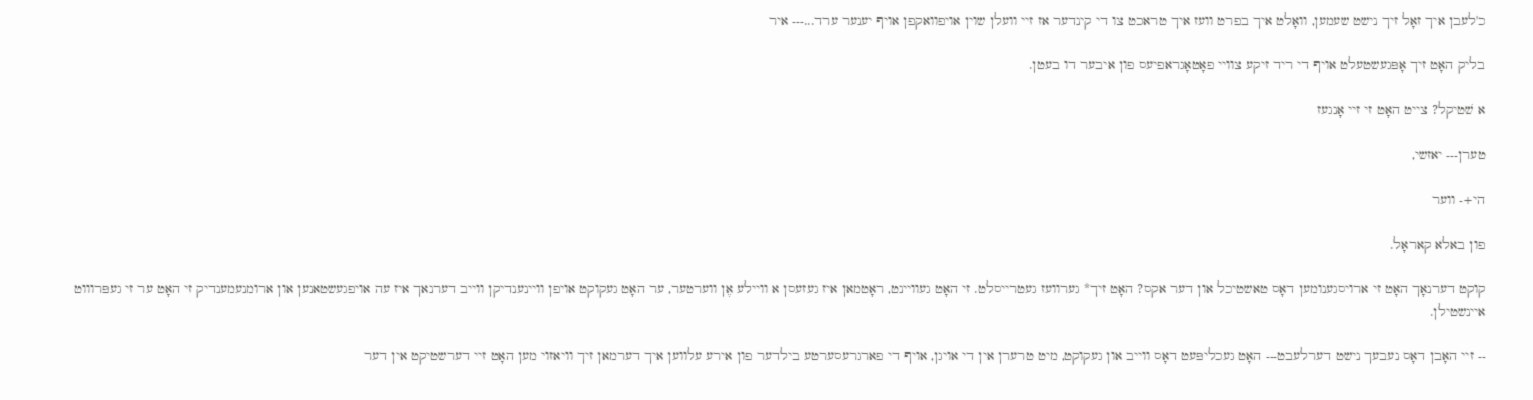כ'לעבן איך זאָל זיך נישט שעמען, וואָלט איך בפרט וועז איך טראכט צו די קינדער אז זיי וועלן שוין אויפוואקפן אויף יענער ערד...--- איר

בליק האָט זיך אָפּגעשטעלט אויף די ריד זיקע צוויי פאָטאָגראפיעס פון איבער דו בעטן.

א שׁטיקל? צייט האָט זי זיי אָנגעז

טערן--- יאזשי,

הי+- ווער

פון באלא קאראָל.

קוקט דערנאָך האָט זי ארויסגענומען דאָס טאשטיכל און דער אקס? האָט זיך* גערוועז געטרייסלט. זי האָט געוויינט, ראָטמאן איז געזעסן א וויילע אֶן ווערטער, ער האָט געקוקט אויפן וויינענדיקן ווייב דערנאך איז עה אויפגעשטאנען און ארומנעמענדיק זי האָט ער זי געפּרוווט איינשטילן.

-- זיי האָבן דאָס נעבעך נישט דערלעבט--- האָט געכליפּעט דאָס ווייב און געקוקט, מיט טרערן אין די אויגן, אויף די פארגרעסערטע בילדער פון אירע עלווען איך דערמאן זיך וויאזוי מען האָט זיי דערשטיקט אין דער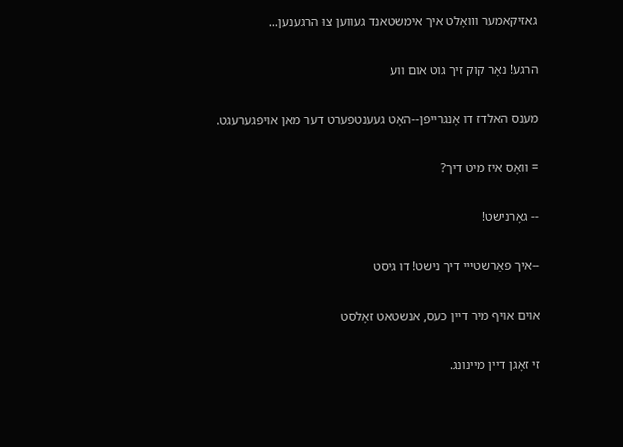גאזיקאמער וװאָלט איך אימשטאנד געווען צוּ הרגענען...

הרגע! נאָר קוק זיך גוט אום ווע

מענס האלדז דו אָנגרייפן--האָט געענטפערט דער מאן אויפגערעגט.

= וואָס איז מיט דיך?

-- גאָרנישט!

--איך פאַרשטײי דיך נישט! דו גיסט

אוים אויף מיר דיין כעס, אנשטאט זאָלסט

זי זאָגן דיין מיינונג.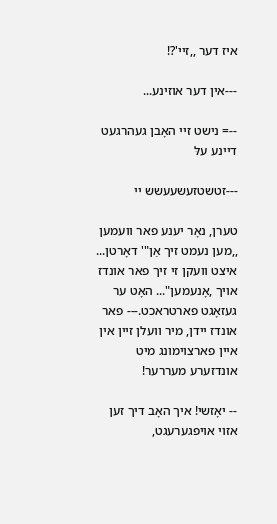איז דער ,,זיי'?!

---אין דער אוזינע...

--= נישט זיי האָבן געהרגעט דיינע עלּ

---זטשטזעשעעשש יי

טערן, נאָר יענע פאר וועמען ,,מען נעמט זיך אַן"' דאָרטן... איצט וועקן זי זיך פאר אונדז אויך ,אָנעמען"... האָט ער געזאָגט פארטראכט.--- פאר אונדז יידן, מיר וועלן זיין אין איין פארצוימונג מיט אונדזערע מעררער!

-- יאָזשי! איך האָב דיך זען אזוי אויפגערעגט,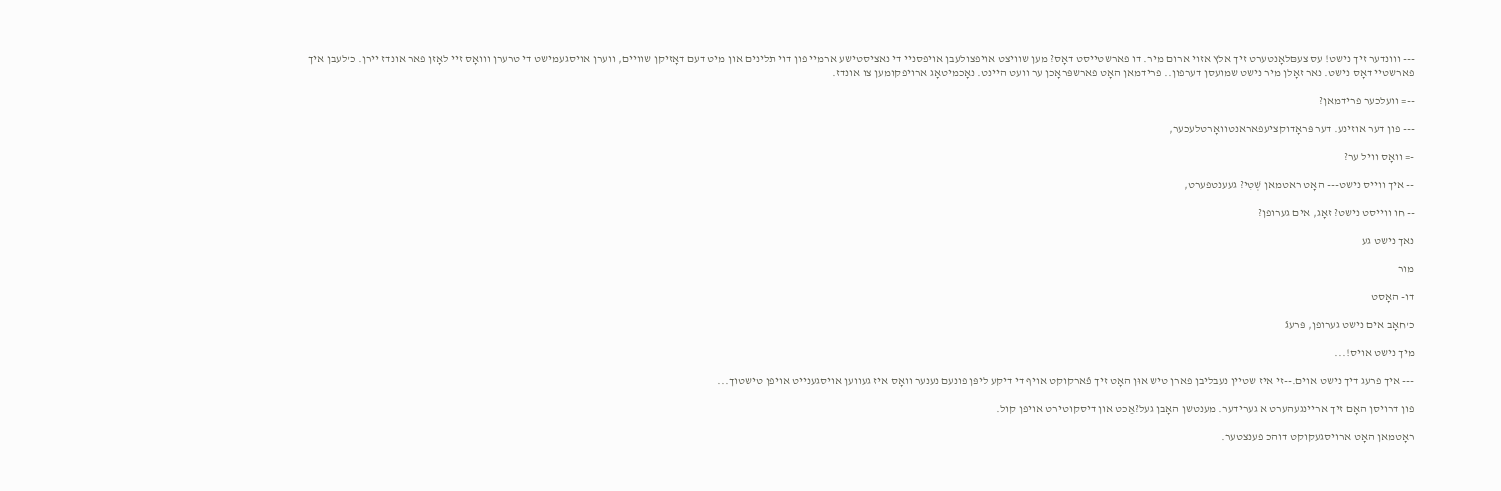--- ווונדער זיך נישט! עס צעםּלאָנטערט זיך אלץ אזוי ארום מיר. דו פארשטייסט דאָס? מען שוויצט אויפצולעבן אויפסניי די נאציסטישע ארמיי פון דוי תלינים און מיט דעם דאָזיקן שוויים, ווערן אויסגעמישט די טרערן װואָס זיי לאָזן פאר אונדז יירן. כ'לעבן איך פארשטיי דאָס נישט. נאר זאָלן מיר נישט שמועסן דערפון.. פרידמאן האָט פארשפּראָכן ער וועט היינט. נאָכמיטאָג ארויפקומען צו אונדז.

--= וועלכער פרידמאן?

--- פון דער אוזינע. דער פּראָדוקציעפאראנטוואָרטלעכער,

-= וואָס וויל ער?

-- איך ווייס נישט--- האָט ראטמאן שְׁטִי? געענטפערט,

-- חו ווייסט נישט? זאָג, אים גערופן?

נאך נישט גע

מור

דו- האָסט

כ'חאָב אים נישט גערופן, פּרעגֿ

מיך נישט אויס!...

--- איך פרעג דיך נישט אוים.--זי איז שטיין נעבליבן פארן טיש אוּן האָט זיך פֿארקוקט אויף די דיקע ליפּן פונעם נענער וואָס איז געווען אויסגענייט אויפן טישטוך...

פון דרויסן האָם זיך אריינגעהערט א גערידער. מענטשן האָבן געל?אַכט און דיסקוטירט אויפן קול.

ראָטמאן האָט ארויסגעקוקט דוהכ פענצטער.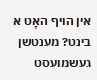אין הויף האָט א בינט? מענטשן געשמועסט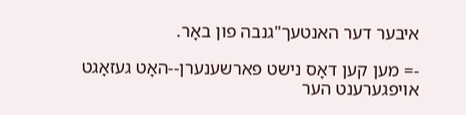איבער דער האנטעך"גנבה פון באָר.

-= מען קען דאָס נישט פארשענערן--האָט געזאָגט אויפגערענט הער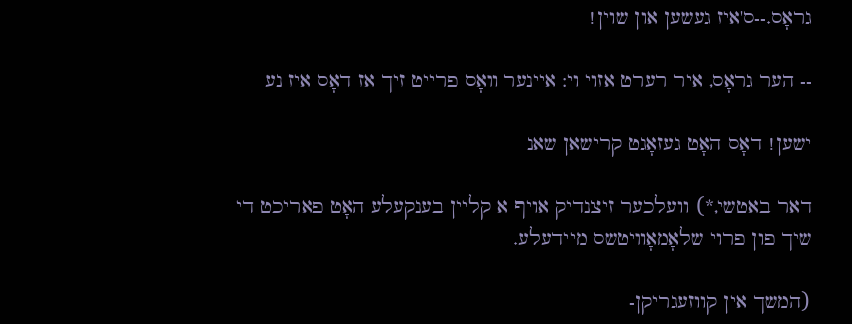גראָס.--ס'איז געשען און שוין!

-- הער גראָס, איר רערט אזוי וי: איינער װאָס פרייט זיך אז דאָס איז נע

ישען! דאָס האָט געזאָגט קרישאן שאנ

דאר באטשי,*) וועלכער זיצנדיק אויף א קליין בענקעלע האָט פאריכט די שיך פון פרוי שלאָמאָװיטשס מיידעלע.

(המשך אין קווזעגריקן-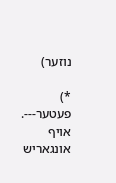נוזער)

*) פעטער---. אויף אונגאריש